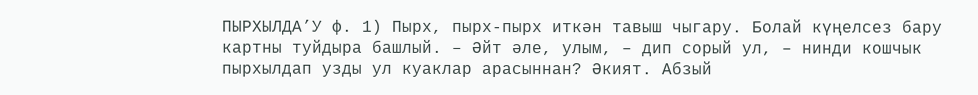ПЫРХЫЛДА’У ф. 1) Пырх, пырх-пырх иткән тавыш чыгару. Болай күңелсез бару картны туйдыра башлый. – Әйт әле, улым, – дип сорый ул, – нинди кошчык пырхылдап узды ул куаклар арасыннан? Әкият. Абзый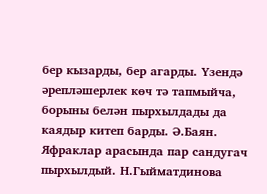бер кызарды, бер агарды. Үзендә әрепләшерлек көч тә тапмыйча, борыны белән пырхылдады да каядыр китеп барды. Ә.Баян. Яфраклар арасында пар сандугач пырхылдый. Н.Гыйматдинова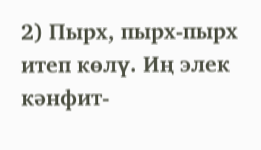2) Пырх, пырх-пырх итеп көлү. Иң элек кәнфит-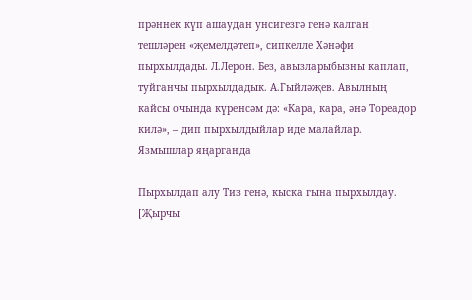прәннек күп ашаудан унсигезгә генә калган тешләрен «җемелдәтеп», сипкелле Хәнәфи пырхылдады. Л.Лерон. Без, авызларыбызны каплап, туйганчы пырхылдадык. А.Гыйләҗев. Авылның кайсы очында күренсәм дә: «Кара, кара, әнә Тореадор килә», – дип пырхылдыйлар иде малайлар. Язмышлар яңарганда

Пырхылдап алу Тиз генә, кыска гына пырхылдау. [Җырчы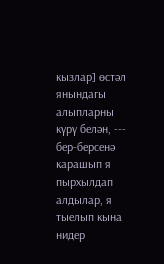кызлар] өстәл янындагы алыпларны күрү белән, --- бер-берсенә карашып я пырхылдап алдылар, я тыелып кына нидер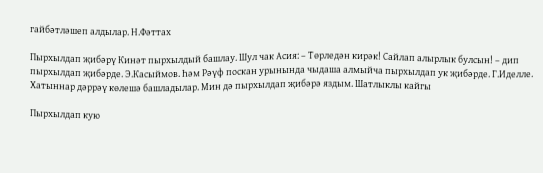гайбәтләшеп алдылар. Н.Фәттах

Пырхылдап җибәрү Кинәт пырхылдый башлау. Шул чак Асия: – Төрледән кирәк! Сайлап алырлык булсын! – дип пырхылдап җибәрде. Э.Касыймов. Һәм Рәүф поскан урынында чыдаша алмыйча пырхылдап ук җибәрде. Г.Иделле. Хатыннар дәррәү көлешә башладылар. Мин дә пырхылдап җибәрә яздым. Шатлыклы кайгы

Пырхылдап кую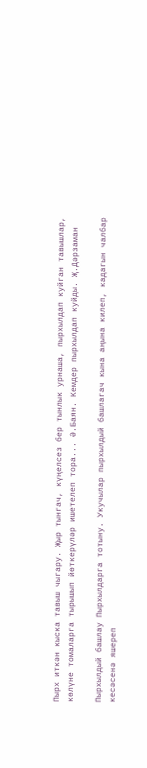Пырх иткән кыска тавыш чыгару. Җыр тынгач, күңелсез бер тынлык урнаша, пырхылдап куйган тавышлар, көлүне томаларга тырышып йөткерүләр ишетелеп тора... Ә.Баян. Кемдер пырхылдап куйды. Җ.Дәрзаман

Пырхылдый башлау Пырхылдарга тотыну. Укучылар пырхылдый башлагач кына аңына килеп, кадагын чалбар кесәсенә яшереп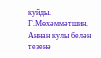куйды. Г.Мөхәммәтшин. Аннан кулы белән тезенә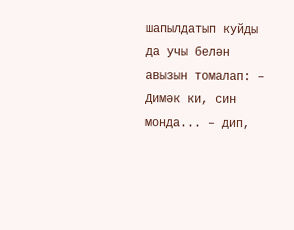шапылдатып куйды да учы белән авызын томалап: – Димәк ки, син монда... – дип,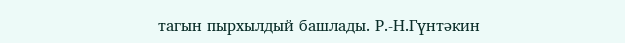тагын пырхылдый башлады. Р.-Н.Гүнтәкин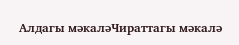Алдагы мәкаләЧираттагы мәкалә